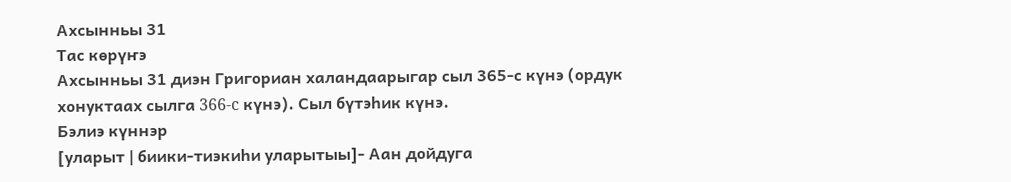Ахсынньы 31
Тас көрүҥэ
Ахсынньы 31 диэн Григориан халандаарыгар сыл 365-с күнэ (ордук хонуктаах сылга 366-c күнэ). Сыл бүтэhик күнэ.
Бэлиэ күннэр
[уларыт | биики-тиэкиһи уларытыы]- Аан дойдуга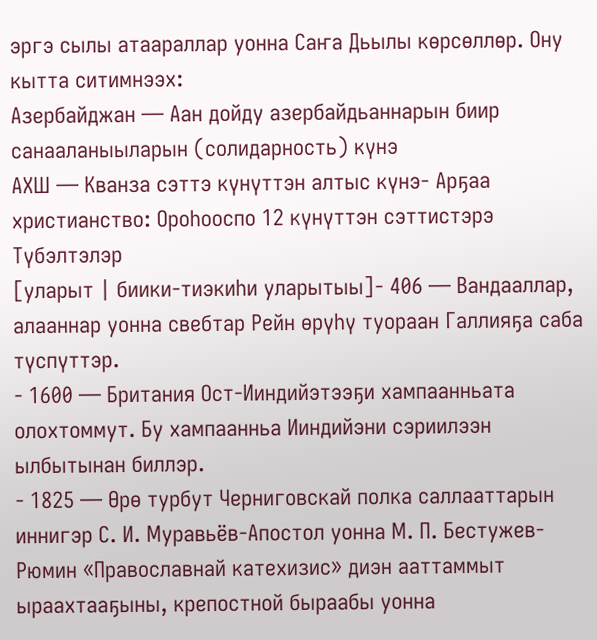эргэ сылы атаараллар уонна Саҥа Дьылы көрсөллөр. Ону кытта ситимнээх:
Азербайджан — Аан дойду азербайдьаннарын биир санааланыыларын (солидарность) күнэ
АХШ — Кванза сэттэ күнүттэн алтыс күнэ- Арҕаа христианство: Ороһооспо 12 күнүттэн сэттистэрэ
Түбэлтэлэр
[уларыт | биики-тиэкиһи уларытыы]- 406 — Вандааллар, алааннар уонна свебтар Рейн өрүһү туораан Галлияҕа саба түспүттэр.
- 1600 — Британия Ост-Ииндийэтээҕи хампаанньата олохтоммут. Бу хампаанньа Ииндийэни сэриилээн ылбытынан биллэр.
- 1825 — Өрө турбут Черниговскай полка саллааттарын иннигэр С. И. Муравьёв-Апостол уонна М. П. Бестужев-Рюмин «Православнай катехизис» диэн ааттаммыт ыраахтааҕыны, крепостной быраабы уонна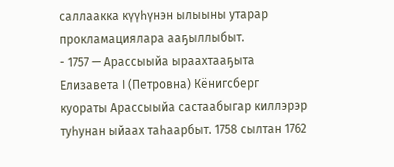саллаакка күүһүнэн ылыыны утарар прокламациялара ааҕыллыбыт.
- 1757 — Арассыыйа ыраахтааҕыта Елизавета I (Петровна) Кёнигсберг куораты Арассыыйа састаабыгар киллэрэр туһунан ыйаах таһаарбыт. 1758 сылтан 1762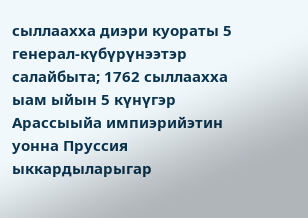сыллаахха диэри куораты 5 генерал-күбүрүнээтэр салайбыта; 1762 сыллаахха ыам ыйын 5 күнүгэр Арассыыйа импиэрийэтин уонна Пруссия ыккардыларыгар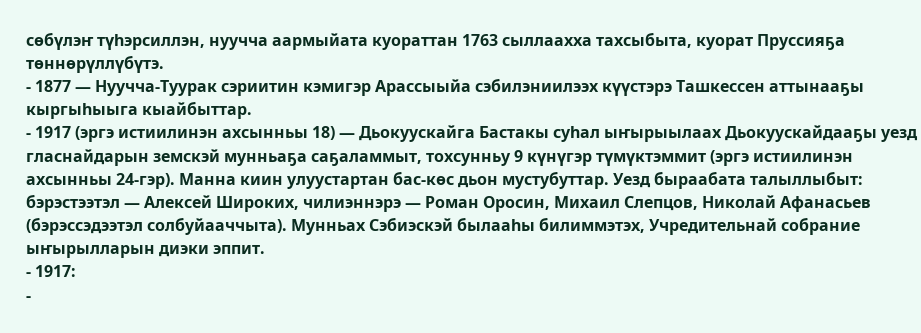сөбүлэҥ түһэрсиллэн, нуучча аармыйата куораттан 1763 сыллаахха тахсыбыта, куорат Пруссияҕа төннөрүллүбүтэ.
- 1877 — Нуучча-Туурак сэриитин кэмигэр Арассыыйа сэбилэниилээх күүстэрэ Ташкессен аттынааҕы кыргыһыыга кыайбыттар.
- 1917 (эргэ истиилинэн ахсынньы 18) — Дьокуускайга Бастакы суһал ыҥырыылаах Дьокуускайдааҕы уезд гласнайдарын земскэй мунньаҕа саҕаламмыт, тохсунньу 9 күнүгэр түмүктэммит (эргэ истиилинэн ахсынньы 24-гэр). Манна киин улуустартан бас-көс дьон мустубуттар. Уезд быраабата талыллыбыт: бэрэстээтэл — Алексей Широких, чилиэннэрэ — Роман Оросин, Михаил Слепцов, Николай Афанасьев (бэрэссэдээтэл солбуйааччыта). Мунньах Сэбиэскэй былааһы билиммэтэх, Учредительнай собрание ыҥырылларын диэки эппит.
- 1917:
-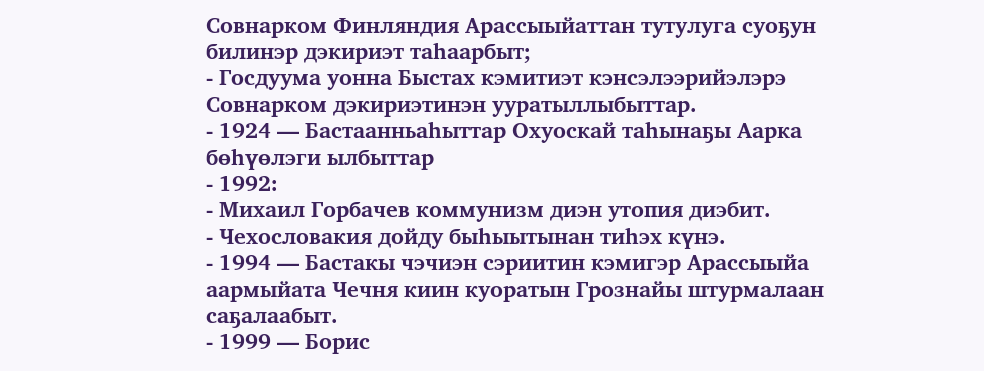Совнарком Финляндия Арассыыйаттан тутулуга суоҕун билинэр дэкириэт таһаарбыт;
- Госдуума уонна Быстах кэмитиэт кэнсэлээрийэлэрэ Совнарком дэкириэтинэн ууратыллыбыттар.
- 1924 — Бастаанньаһыттар Охуоскай таһынаҕы Аарка бөһүөлэги ылбыттар
- 1992:
- Михаил Горбачев коммунизм диэн утопия диэбит.
- Чехословакия дойду быһыытынан тиһэх күнэ.
- 1994 — Бастакы чэчиэн сэриитин кэмигэр Арассыыйа аармыйата Чечня киин куоратын Грознайы штурмалаан саҕалаабыт.
- 1999 — Борис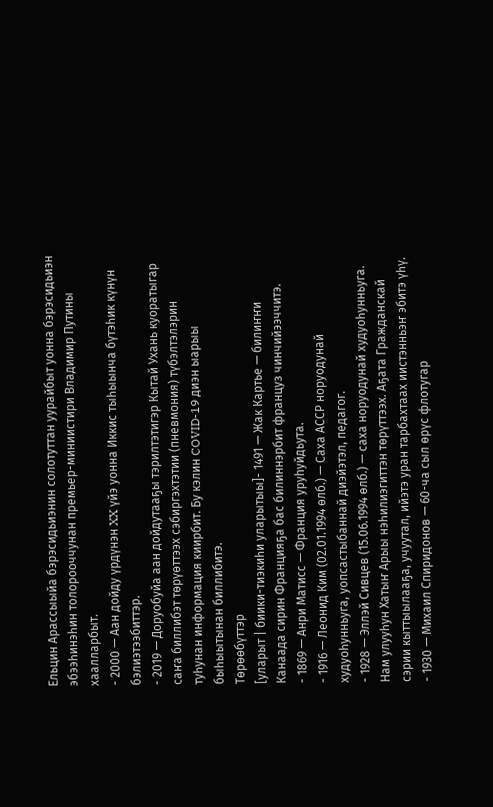Ельцин Арассыыйа бэрэсидьиэнин солотуттан уурайбыт уонна бэрэсидьиэн эбээһинэһин толорооччунан премьер-миниистири Владимир Путины хаалларбыт.
- 2000 — Аан дойду үрдүнэн XX үйэ уонна Иккис тыһыынча бүтэһик күнүн бэлиэтээбиттэр.
- 2019 — Доруобуйа аан дойдутааҕы тэрилтэтигэр Кытай Ухань куоратыгар саҥа биллибэт төрүөттээх сэбиргэхтэтии (пневмония) түбэлтэлэрин туһунан информация киирбит. Бу кэлин COVID-19 диэн ыарыы быһыытынан биллибитэ.
Төрөөбүттэр
[уларыт | биики-тиэкиһи уларытыы]- 1491 — Жак Картье — билиҥҥи Канаада сирин Францияҕа бас билиннэрбит француз чинчийээччитэ.
- 1869 — Анри Матисс — Франция уруhуйдьута.
- 1916 — Леонид Ким (02.01.1994 өлб.) — Саха АССР норуодунай худуоһунньуга, уопсастыбаннай диэйэтэл, педагог.
- 1928 — Эллэй Сивцев (15.06.1994 өлб.) — саха норуодунай худуоһунньуга. Нам улууһун Хатыҥ Арыы нэһилиэгиттэн төрүттээх. Аҕата Гражданскай сэрии кыттыылааҕа, учуутал, ийэтэ уран тарбахтаах иистэнньэҥ эбитэ үһү.
- 1930 — Михаил Спиридонов — 60-ча сыл өрүс флотугар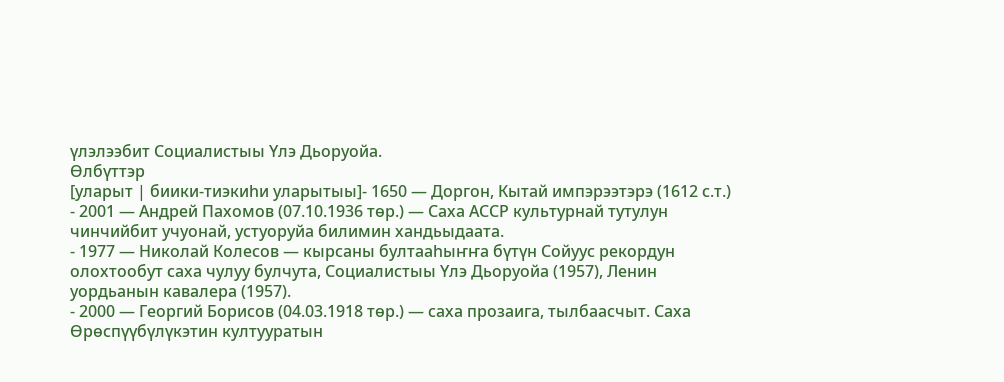үлэлээбит Социалистыы Үлэ Дьоруойа.
Өлбүттэр
[уларыт | биики-тиэкиһи уларытыы]- 1650 — Доргон, Кытай импэрээтэрэ (1612 с.т.)
- 2001 — Андрей Пахомов (07.10.1936 төр.) — Саха АССР культурнай тутулун чинчийбит учуонай, устуоруйа билимин хандьыдаата.
- 1977 — Николай Колесов — кырсаны бултааһыҥҥа бүтүн Сойуус рекордун олохтообут саха чулуу булчута, Социалистыы Үлэ Дьоруойа (1957), Ленин уордьанын кавалера (1957).
- 2000 — Георгий Борисов (04.03.1918 төр.) — саха прозаига, тылбаасчыт. Саха Өрөспүүбүлүкэтин култууратын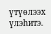үтүөлээх үлэһитэ.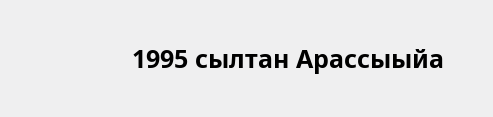1995 сылтан Арассыыйа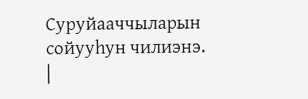Суруйааччыларын сойууһун чилиэнэ.
|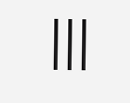|||